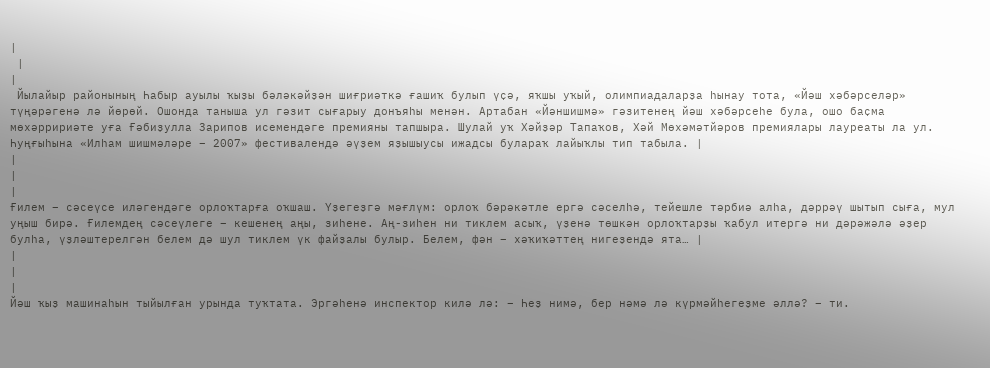|
 |
|
 Йылайыр районының Һабыр ауылы ҡыҙы бәләкәйҙән шиғриәткә ғашиҡ булып үҫә, яҡшы уҡый, олимпиадаларҙа һынау тота, «Йәш хәбәрселәр» түңәрәгенә лә йөрөй. Ошонда таныша ул гәзит сығарыу донъяһы менән. Артабан «Йәншишмә» гәзитенең йәш хәбәрсеһе була, ошо баҫма мөхәрририәте уға Ғәбиҙулла Зарипов исемендәге премияны тапшыра. Шулай уҡ Хәйҙәр Тапаҡов, Хәй Мөхәмәтйәров премиялары лауреаты ла ул. Һуңғыһына «Илһам шишмәләре – 2007» фестивалендә әүҙем яҙышыусы ижадсы булараҡ лайыҡлы тип табыла. |
|
|
|
Ғилем – сәсеүсе иләгендәге орлоҡтарға оҡшаш. Үҙегеҙгә мәғлүм: орлоҡ бәрәкәтле ергә сәселһә, тейешле тәрбиә алһа, дәррәү шытып сыға, мул уңыш бирә. Ғилемдең сәсеүлеге – кешенең аңы, зиһене. Аң-зиһен ни тиклем асыҡ, үҙенә төшкән орлоҡтарҙы ҡабул итергә ни дәрәжәлә әҙер булһа, үҙләштерелгән белем дә шул тиклем үк файҙалы булыр. Белем, фән – хәҡиҡәттең нигеҙендә ята… |
|
|
|
Йәш ҡыҙ машинаһын тыйылған урында туҡтата. Эргәһенә инспектор килә лә: – Һеҙ нимә, бер нәмә лә күрмәйһегеҙме әллә? – ти.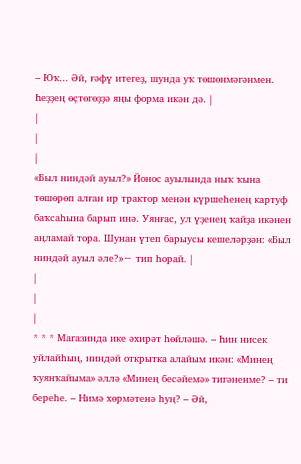– Юҡ... Әй, ғәфү итегеҙ, шунда уҡ төшөнмәгәнмен. Һеҙҙең өҫтөгөҙҙә яңы форма икән дә. |
|
|
|
«Был ниндәй ауыл?» Йонос ауылында ныҡ ҡына төшөрөп алған ир трактор менән күршеһенең картуф баҡсаһына барып инә. Уянғас, ул үҙенең ҡайҙа икәнен аңламай тора. Шунан үтеп барыусы кешеләрҙән: «Был ниндәй ауыл әле?»− тип һорай. |
|
|
|
* * * Магазинда ике әхирәт һөйләшә. – Һин нисек уйлайһың, ниндәй открытка алайым икән: «Минең ҡуянҡайыма» әллә «Минең бесәйемә» тигәненме? – ти береһе. – Нимә хөрмәтенә һуң? – Әй,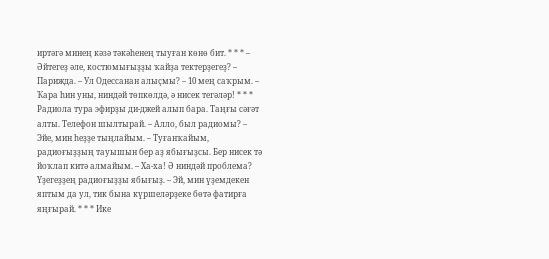иртәгә минең кәзә тәкәһенең тыуған көнө бит. * * * – Әйтегеҙ әле, костюмығыҙҙы ҡайҙа тектерҙегеҙ? – Парижда. – Ул Одессанан алыҫмы? – 10 мең саҡрым. – Ҡара һин уны, ниндәй төпкөлдә, ә нисек тегәләр! * * * Радиола тура эфирҙы ди-джей алып бара. Таңғы сәғәт алты. Телефон шылтырай. – Алло, был радиомы? – Эйе, мин һеҙҙе тыңлайым. – Туғанҡайым, радиоғыҙҙың тауышын бер аҙ ябығыҙсы. Бер нисек тә йоҡлап китә алмайым. – Ха-ха! Ә ниндәй проблема? Үҙегеҙҙең радиоғыҙҙы ябығыҙ. – Эй, мин үҙемдекен яптым да ул, тик бына күршеләрҙеке бөтә фатирға яңғырай. * * * Ике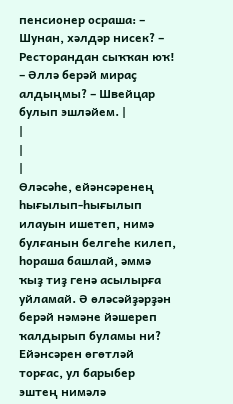пенсионер осраша: – Шунан, хәлдәр нисек? – Ресторандан сыҡҡан юҡ! – Әллә берәй мираҫ алдыңмы? – Швейцар булып эшләйем. |
|
|
|
Өләсәһе, ейәнсәренең һығылып-һығылып илауын ишетеп, нимә булғанын белгеһе килеп, һораша башлай, әммә ҡыҙ тиҙ генә асылырға уйламай. Ә өләсәйҙәрҙән берәй нәмәне йәшереп ҡалдырып буламы ни? Ейәнсәрен өгөтләй торғас, ул барыбер эштең нимәлә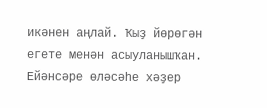икәнен аңлай. Ҡыҙ йөрөгән егете менән асыуланышҡан. Ейәнсәре өләсәһе хәҙер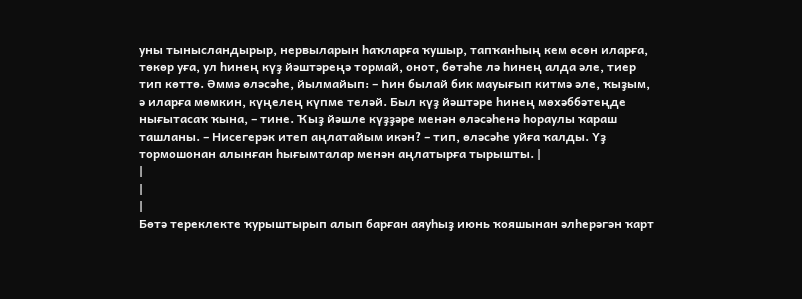уны тынысландырыр, нервыларын һаҡларға ҡушыр, тапҡанһың кем өсөн иларға, төкөр уға, ул һинең күҙ йәштәреңә тормай, онот, бөтәһе лә һинең алда әле, тиер тип көттө. Әммә өләсәһе, йылмайып: – Һин былай бик мауығып китмә әле, ҡыҙым, ә иларға мөмкин, күңелең күпме теләй. Был күҙ йәштәре һинең мөхәббәтеңде нығытасаҡ ҡына, – тине. Ҡыҙ йәшле күҙҙәре менән өләсәһенә һораулы ҡараш ташланы. – Нисегерәк итеп аңлатайым икән? – тип, өләсәһе уйға ҡалды. Үҙ тормошонан алынған һығымталар менән аңлатырға тырышты. |
|
|
|
Бөтә тереклекте ҡурыштырып алып барған аяуһыҙ июнь ҡояшынан әлһерәгән ҡарт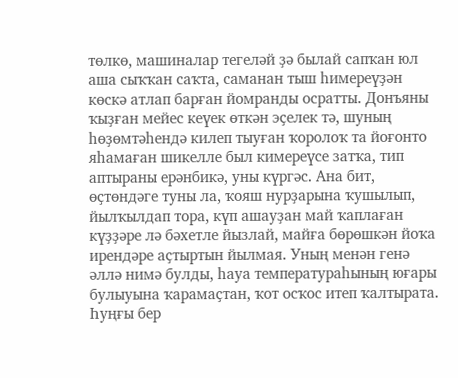төлкө, машиналар тегеләй ҙә былай сапҡан юл аша сыҡҡан саҡта, саманан тыш һимереүҙән көскә атлап барған йомранды осратты. Донъяны ҡыҙған мейес кеүек өткән эҫелек тә, шуның һөҙөмтәһендә килеп тыуған ҡоролоҡ та йоғонто яһамаған шикелле был кимереүсе затҡа, тип аптыраны ерәнбикә, уны күргәс. Ана бит, өҫтөндәге туны ла, ҡояш нурҙарына ҡушылып, йылҡылдап тора, күп ашауҙан май ҡаплаған күҙҙәре лә бәхетле йызлай, майға бөрөшкән йоҡа ирендәре аҫтыртын йылмая. Уның менән генә әллә нимә булды, һауа температураһының юғары булыуына ҡарамаҫтан, ҡот осҡос итеп ҡалтырата. Һуңғы бер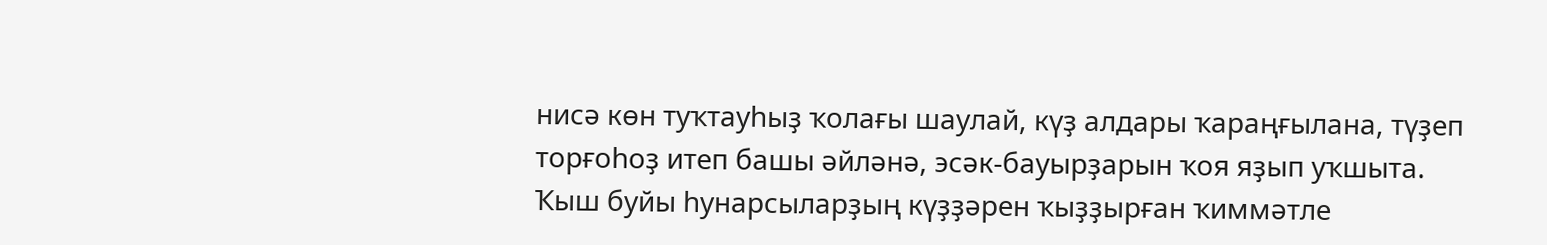нисә көн туҡтауһыҙ ҡолағы шаулай, күҙ алдары ҡараңғылана, түҙеп торғоһоҙ итеп башы әйләнә, эсәк-бауырҙарын ҡоя яҙып уҡшыта. Ҡыш буйы һунарсыларҙың күҙҙәрен ҡыҙҙырған ҡиммәтле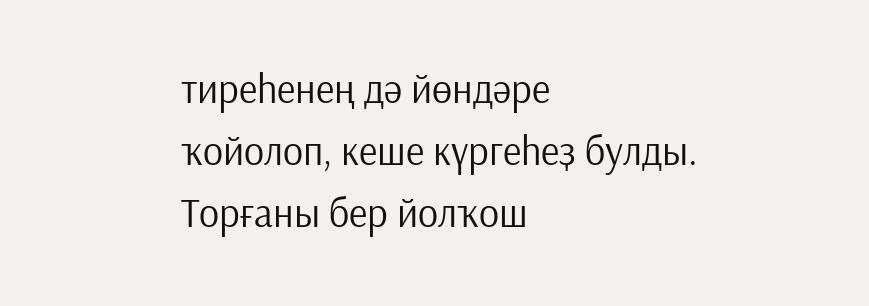тиреһенең дә йөндәре ҡойолоп, кеше күргеһеҙ булды. Торғаны бер йолҡош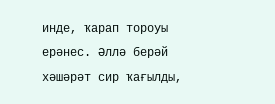инде, ҡарап тороуы ерәнес. Әллә берәй хәшәрәт сир ҡағылды,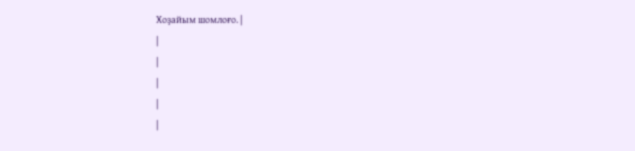Хоҙайым шомлоғо. |
|
|
|
|
|